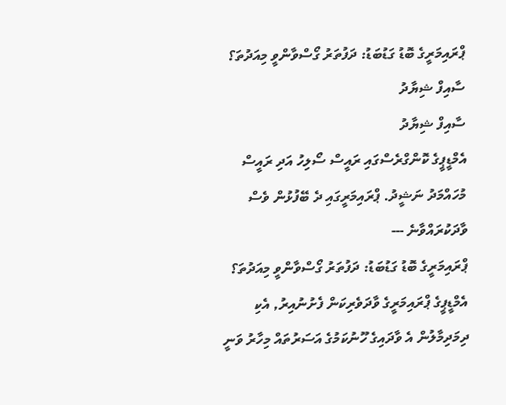ޕްރައިމަރީގެ ބޮޑު ގަޑުބަޑު: ދަފުތަރު ގޯސްވާންވީ މިއަދުތަ؟
ސާއިފް ޝިޔާދު
ސާއިފް ޝިޔާދު
އެމްޑީޕީގެ ކޮންގްރެސްގައި ރައީސް ސޯލިހު އަދި ރައީސް މުހައްމަދު ނަޝީދު. ޕްރައިމަރީގައި ދެ ބޭފުޅުން ވެސް ވާދަކުރައްވާނެ ---
ޕްރައިމަރީގެ ބޮޑު ގަޑުބަޑު: ދަފުތަރު ގޯސްވާންވީ މިއަދުތަ؟
އެމްޑީޕީގެ ޕްރައިމަރީގެ ވާދަވެރިކަން ފެށުނުއިރު, އެކި ދިމަދިމާލުން އެ ވާދައިގެ ހޫނުކަމުގެ އަސަރުތައް މިހާރު ވަނީ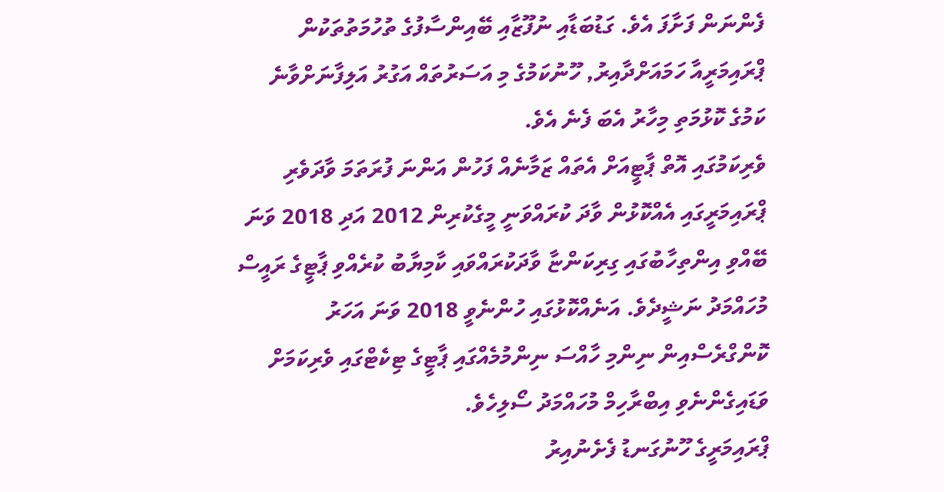ފެންނަން ފަށާފަ އެވެ. ގަޑުބަޑާއި ނުފޫޒާއި ބޭއިންސާފުގެ ތުހުމަތުތަކުން ޕްރައިމަރީއާ ހަމައަށްދާއިރު, ހޫނުކަމުގެ މި އަސަރުތައް އަގުރު އަލިފާނަށްވާނެ ކަމުގެ ކޮޅުމަތި މިހާރު އެބަ ފެނެ އެވެ.
ވެރިކަމުގައި އޮތް ޕާޓީއަށް އެތައް ޒަމާނެއް ފަހުން އަންނަ ފުރަތަމަ ވާދަވެރި ޕްރައިމަރީގައި އެއްކޮޅުން ވާދަ ކުރައްވަނީ މީގެކުރިން 2012 އަދި 2018 ވަނަ ބޭއްވި އިންތިހާބުގައި ގިރިކަންޏާ ވާދަކުރައްވައި ކާމިޔާބު ކުރެއްވި ޕާޓީގެ ރައީސް މުހައްމަދު ނަޝީދެވެ. އަނެއްކޮޅުގައި ހުންނެވީ 2018 ވަނަ އަހަރު ކޮންގްރެސްއިން ނިންމި ހާއްސަ ނިންމުމެއްގައި ޕާޓީގެ ޓިކެޓްގައި ވެރިކަމަށް ވަޑައިގެންނެވި އިބްރާހިމް މުހައްމަދު ސޯލިހެވެ.
ޕްރައިމަރީގެ ހޫނުގަނޑު ފެށެނުއިރު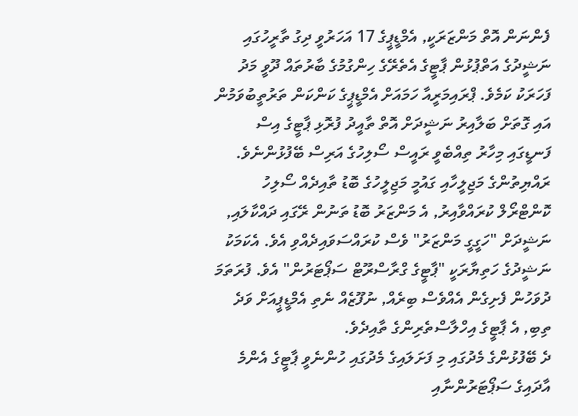ފެންނަން އޮތް މަންޒަރަކީ, އެމްޑީޕީގެ 17 އަހަރުވީ ދިގު ތާރީހުގައި ނަޝީދުގެ އަތްޕުޅުން ޕާޓީގެ އެތެރޭގެ ހިންގުމުގެ ބާރުތައް ދޫވީ މަދު ފަހަރަކު ކަމެވެ. ޕްރައިމަރީއާ ހަމައަށް އެމްޑީޕީގެ ކަންކަން ތަރުތީބުވަމުން އައި ގޮތަށް ބަލާއިރު ނަޝީދަށް އޮތް ތާއީދު ފުރޮޅި ޕާޓީގެ އިސް ފަނޑީގައި މިހާރު ތިއްބެވީ ރައީސް ސޯލިހުގެ އަރިސް ބޭފުޅުންނެވެ.
ރައްޔިތުންގެ މަޖިލީހާއި ގައުމީ މަޖިލީހުގެ ބޮޑު ތާއިދެއް ސޯލިހު ކޮންޓްރޯލް ކުރައްވާއިރު, އެ މަންޒަރު ބޮޑު ތަނުން ރޭގައި ދައްކާލައި, ނަޝީދަށް "ހަގީގީ މަންޒަރު" ވެސް ކުރައްސަވައިދެއްވި އެވެ. އެކަމަކު ނަޝީދުގެ ހަތިޔާރަކީ "ޕާޓީގެ ގްރާސްރޫޓް ސަޕޯޓަރުން" އެވެ. ފުރަތަމަ ދުވަހުން ފެށިގެން އެއްވެސް ބިރެއް, ނުފޫޒެއް ނެތި އެމްޑީޕީއަށް ވަދެ ތިބި, އެ ޕާޓީގެ އިހްލާސްތެރިންގެ ތާއިދެވެ.
ދެ ބޭފުޅުންގެ މެދުގައި މި ފަށަލައިގެ މެދުގައި ހުންނެވީ ޕާޓީގެ އެންމެ އާދައިގެ ސަޕޯޓަރުންނާއި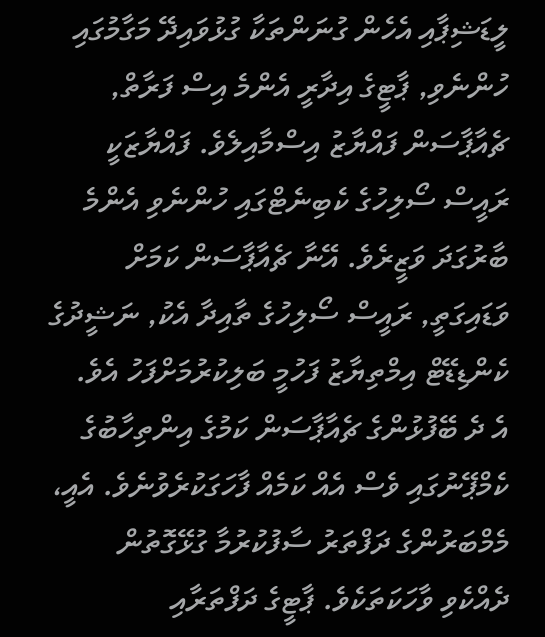ލީޑަޝިޕާއި އެހެން ގުނަންތަކާ ގުޅުވައިދޭ މަގާމުގައި ހުންނެވި, ޕާޓީގެ އިދާރީ އެންމެ އިސް ފަރާތް, ޗެއާޕާސަން ފައްޔާޒު އިސްމާއިލެވެ. ފައްޔާޒަކީ ރައީސް ސޯލިހުގެ ކެބިނެޓްގައި ހުންނެވި އެންމެ ބާރުގަދަ ވަޒީރެވެ. އޭނާ ޗެއާޕާސަން ކަމަށް ވަޑައިގަތީ, ރައީސް ސޯލިހުގެ ތާއިދާ އެކު, ނަޝީދުގެ ކެންޑިޑޭޓް އިމްތިޔާޒު ފަހުމީ ބަލިކުރުމަށްފަހު އެވެ.
އެ ދެ ބޭފުޅުންގެ ޗެއާޕާސަން ކަމުގެ އިންތިހާބުގެ ކެމްޕޭނުގައި ވެސް އެއް ކަމެއް ފާހަގަކުރެވުނެވެ. އެއީ، މެމްބަރުންގެ ދަފްތަރު ސާފުކުރުމާ ގުޅޭގޮތުން ދެއްކެވި ވާހަކަތަކެވެ. ޕާޓީގެ ދަފްތަރާއި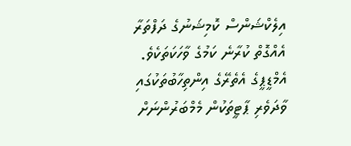އިލެކްޝަންސް ކޮމިޝަނުގެ ދަފްތަރާ އެއްގޮތް ކުރާނެ ކަމުގެ ވާހަކަތަކެވެ.
އެމްޑީޕީގެ އެތެރޭގެ އިންތިހާބުތަކުގައި ވާދަވެރި ޕާޓީތަކުން މެމްބަރުންނަށް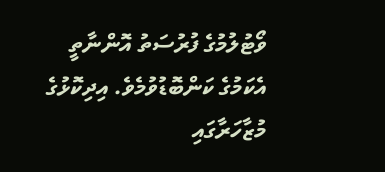ވޯޓުލުމުގެ ފުރުސަތު އޮންނާތީ އެކަމުގެ ކަންބޮޑުވުމެވެ. އިދިކޮޅުގެ މުޒާހަރާގައި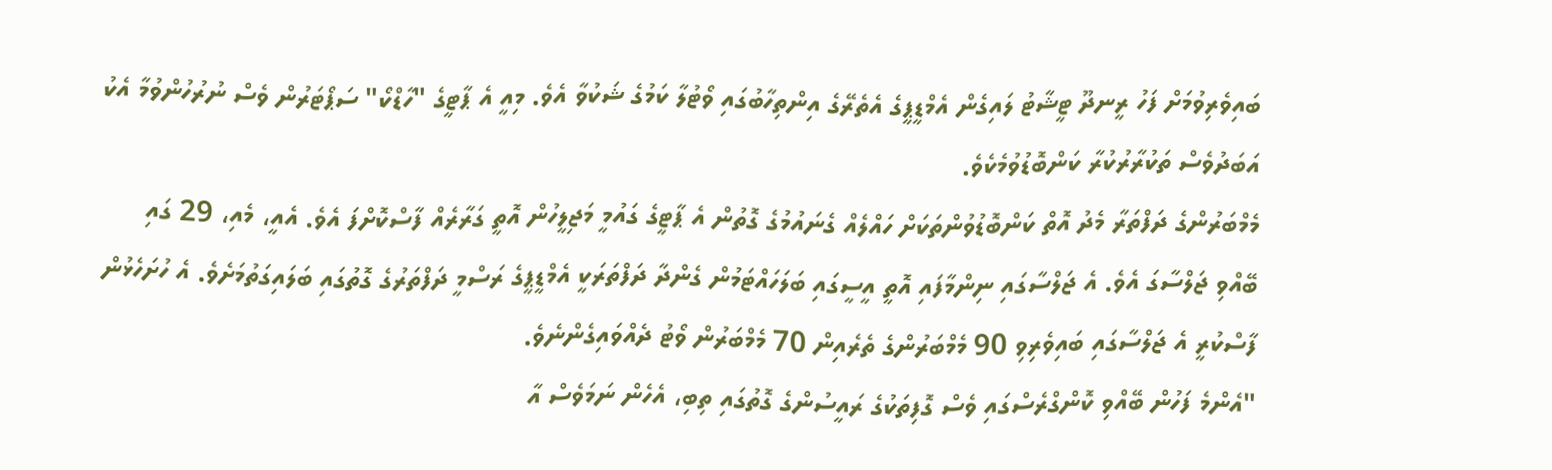ބައިވެރިވުމަށް ފަހު ރީނދޫ ޓީޝާޓު ލައިގެން އެމްޑީޕީގެ އެތެރޭގެ އިންތިހާބުގައި ވޯޓުލާ ކަމުގެ ޝަކުވާ އެވެ. މިއީ އެ ޕާޓީގެ "ހާޑްކޯ" ސަޕޯޓަރުން ވެސް ނުރުހުންވުމާ އެކު އަބަދުވެސް ތަކުރާރުކުރާ ކަންބޮޑުވުމެކެވެ.
މެމްބަރުންގެ ދަފްތަރާ މެދު އޮތް ކަންބޮޑުވުންތަކަށް ހައްލެއް ގެނައުމުގެ ގޮތުން އެ ޕާޓީގެ ގައުމީ މަޖިލީހުން އޮތީ ގަރާރެއް ފާސްކޮށްފަ އެވެ. އެއީ، މެއި، 29 ގައި ބޭއްވި ޖަލްސާގަ އެވެ. އެ ޖަލްސާގައި ނިންމާފައި އޮތީ އީސީގައި ބަލަހައްޓަމުން ގެންދާ ދަފްތަރަކީ އެމްޑީޕީގެ ރަސްމީ ދަފްތަރުގެ ގޮތުގައި ބަލައިގަތުމަށެވެ. އެ ހުށަހެޅުން ފާސްކުރީ އެ ޖަލްސާގައި ބައިވެރިވި 90 މެމްބަރުންގެ ތެރެއިން 70 މެމްބަރުން ވޯޓު ދެއްވައިގެންނެވެ.
"އެންމެ ފަހުން ބޭއްވި ކޮންގްރެސްގައި ވެސް ގޮފިތަކުގެ ރައީސުންގެ ގޮތުގައި ތިބި، އެހެން ނަމަވެސް އާ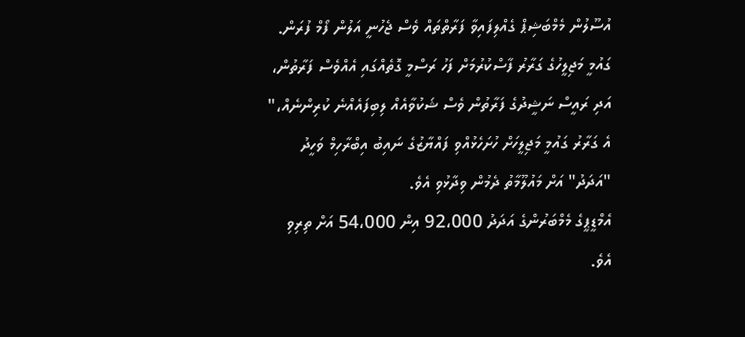އުސޫލުން މެމްބަޝިޕް ގެއްލިފައިވާ ފަރާތްތައް ވެސް ޖެހުނީ އަލުން ފޯމް ފުރަން. ގައުމީ މަޖިލީހުގެ ގަރާރު ފާސްކުރުމަށް ފަހު ރަސްމީ ގޮތެއްގައި އެއްވެސް ފަރާތުން، އަދި ރައީސް ނަޝީދުގެ ފަރާތުން ވެސް ޝަކުވާއެއް ލިބިފައެއްނެ ކުރިންނެއް،" އެ ގަރާރު ގައުމީ މަޖިލީހަށް ހުށަހެޅުއްވި ފައްޔާޒުގެ ނައިބު އިބްރާހިމް ވަހީދު "އަދަދު" އަށް މައުލޫމާތު ދެމުން ވިދާޅުވި އެވެ.
އެމްޑީޕީގެ މެމްބަރުންގެ އަދަދު 92،000 އިން 54،000 އަށް ތިރިވި އެވެ.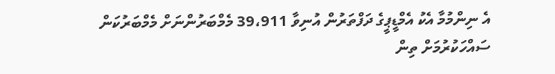އެ ނިންމުމާ އެކު އެމްޑީޕީގެ ދަފްތަރުން އުނިވާ 39،911 މެމްބަރުންނަށް މެމްބަރުކަން ސައްހަކުރުމަށް ތިން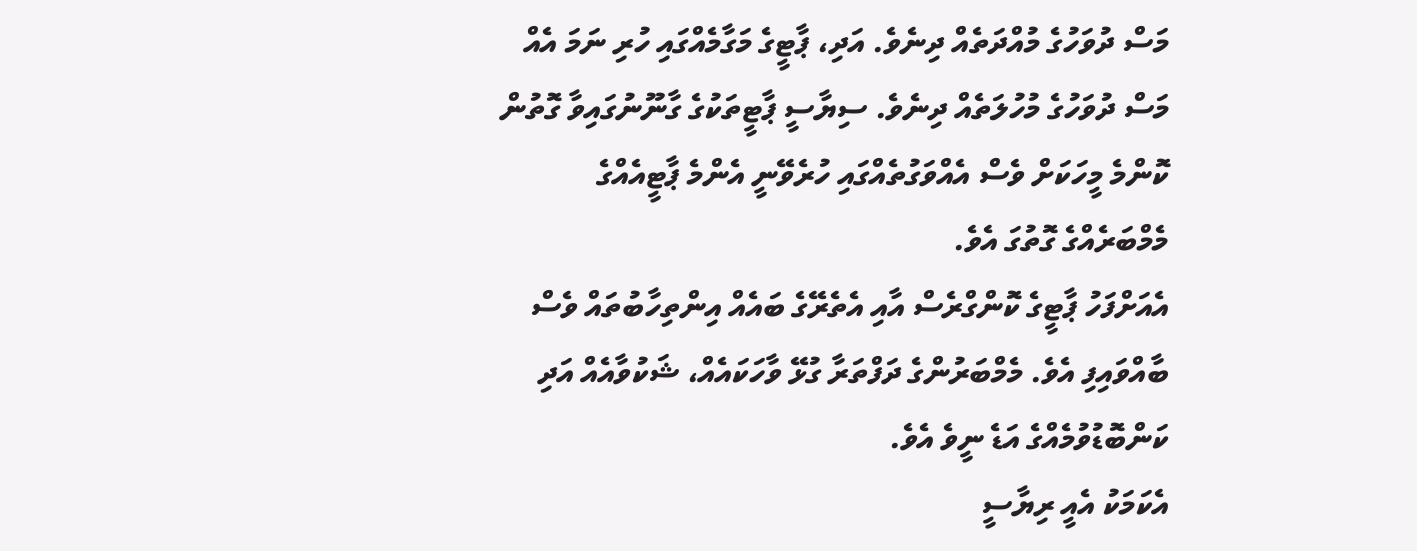މަސް ދުވަހުގެ މުއްދަތެއް ދިނެވެ. އަދި، ޕާޓީގެ މަގާމެއްގައި ހުރި ނަމަ އެއް މަސް ދުވަހުގެ މުހުލަތެއް ދިނެވެ. ސިޔާސީ ޕާޓީތަކުގެ ގާނޫނުގައިވާ ގޮތުން ކޮންމެ މީހަކަށް ވެސް އެއްވަގުތެއްގައި ހުރެވޭނީ އެންމެ ޕާޓީއެއްގެ މެމްބަރެއްގެ ގޮތުގަ އެވެ.
އެއަށްފަހު ޕާޓީގެ ކޮންގްރެސް އާއި އެތެރޭގެ ބައެއް އިންތިހާބުތައް ވެސް ބާއްވައިފި އެވެ. މެމްބަރުންގެ ދަފްތަރާ ގުޅޭ ވާހަކައެއް، ޝަކުވާއެއް އަދި ކަންބޮޑުވުމެއްގެ އަޑެ ނީވެ އެވެ.
އެކަމަކު އެއީ ރިޔާސީ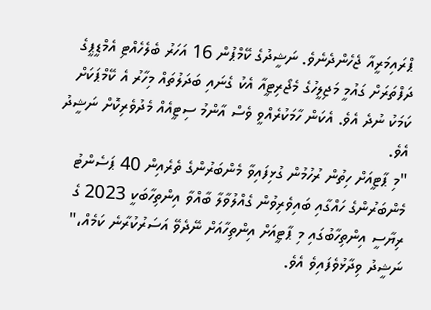ޕްރައިމަރީއާ ޖެހެންދެނެވެ. ނަޝީދުގެ ކޭމްޕުން 16 އަހަރު ބެލެހެއްޓި އެމްޑީޕީގެ ދަފްތަރަށް ގައުމީ މަޖިލީހުގެ މެޖޯރިޓީއާ އެކު ގެނައި ބަދަލުތައް މިހާރު އެ ކޭމްޕަކަށް ކަމަކު ނުދެ އެވެ. އެކަން ހާމަކުރެއްވީ ވެސް އާންމު ސިޓީއެއް މެދުވެރިކޮށް ނަޝީދު އެވެ.
"މި ޕާޓީއަށް ހިތުން ރުހުމުން ގުޅިފައިވާ މެންބަރުންގެ ތެރެއިން 40 ޕަސެންޓު މެންބަރުންގެ ހައްގާއި ބައިވެރިވުން ގެއްލުވާލާ ބާއްވާ އިންތިހާބަކީ 2023 ގެ ރިޔާސީ އިންތިހާބުގައި މި ޕާޓީއަށް އިންތިހާއަށް ނޭދެވޭ އަސަރުކުރާނެ ކަމެއް،" ނަޝީދު ވިދާޅުވެފައިވެ އެވެ.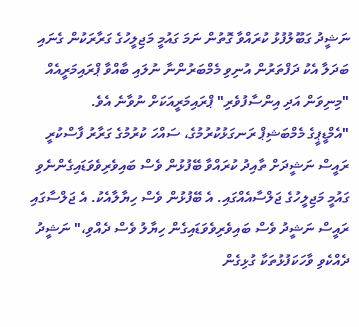ނަޝީދު ގަބޫލުފުޅު ކުރައްވާ ގޮތުން ނަމަ ގައުމީ މަޖިލީހުގެ ގަރާރަކުން ގެނައި ބަދަލާ އެކު ދަފްތަރުން އުނިވި މެމްބަރުންނާ ނުލައި ބާއްވާ ޕްރައިމަރީއެއް "މިނިވަން އަދި އިންސާފުވެރި" ޕްރައިމަރީއަކަށް ނުވާނެ އެވެ.
"އެމްޑީޕީގެ މެމްބަޝިޕް ރަނގަޅުކުރުމުގެ، ސައްހަ ކުރުމުގެ ގަރާރު ފާސްކުރީ ރައީސް ނަޝީދަށް ތާއިދު ކުރައްވާ ބޭފުޅުން ވެސް ބައިވެރިވެވަޑައިގެންނެވި ގައުމީ މަޖިލީހުގެ ޖަލްސާއެއްގައި. އެ ބޭފުޅުން ވެސް ހިޔާލާއެކު. އެ ޖަލްސާގައި ރައީސް ނަޝީދު ވެސް ބައިވެރިވެވަޑައިގެން ހިޔާލު ވެސް ދެއްވި،" ނަޝީދު ދެއްކެވި ވާހަކަފުޅުތަކާ ގުޅިގެން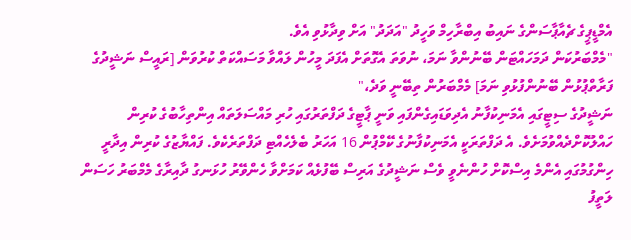އެމްޑީޕީގެ ޗެއާޕާސަންގެ ނައިބު އިބްރާހިމް ވަހީދު "އަދަދު" އަށް ވިދާޅުވި އެވެ.
"މެމްބަރުކަން ދަމަހައްޓަން ބޭނުންވާ ނަމަ، ނުވަތަ އެގޮތަށް އެފަދަ މީހުން ލައްވާ މަސައްކަތް ކުރުވަން [ރައީސް ނަޝީދުގެ ފަރާތްޕުޅުން ބޭނުންފުޅުވި ނަމަ] މެމްބަރުން ތިބޭނީ ވަދެ،"
ނަޝީދުގެ ސިޓީގައި އެމަނިކުފާނު އެދިވަޑައިގެންފައި ވަނީ ޕާޓީގެ ދަފްތަރުގައި ހުރި މައްސަލަތައް އިންތިހާބުގެ ކުރިން ހައްލުކޮށްދެއްވުމަށެވެ. އެ ދަފްތަރަކީ އެމަނިކުފާނުގެ ކޭމްޕުން 16 އަހަރު ބެލެހެއްޓި ދަފްތަރެކެވެ. ފައްޔާޒުގެ ކުރިން އިދާރީ ހިންގުމުގައި އެންމެ އިސްކޮށް ހުންނެވީ ވެސް ނަޝީދުގެ އަރިސް ބޭފުޅެއް ކަމަށްވާ ހެންވޭރު ހުޅަނގު ދާއިރާގެ މެމްބަރު ހަސަން ލަތީފު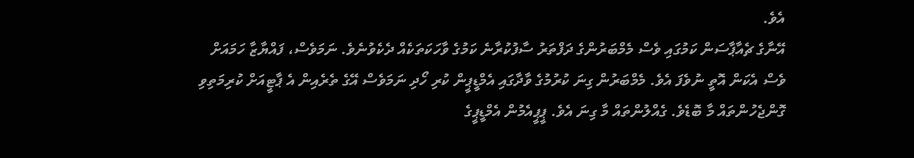އެވެ.
އޭނާގެ ޗެއާޕާސަން ކަމުގައި ވެސް މެމްބަރުންގެ ދަފްތަރު ސާފުކުރާނެ ކަމުގެ ވާހަކަތަކެއް ދެކެވުނެވެ. ނަމަވެސް، ފައްޔާޒާ ހަމައަށް ވެސް އެކަން އޮތީ ނުވެފަ އެވެ. މެމްބަރުން ގިނަ ކުރުމުގެ ވާދާގައި އެމްޑީޕީން ކުރި ހޯދި ނަމަވެސް އޭގެ ތެރެއިން އެ ޕާޓީއަށް ކުރިމަތިވި ގޮންޖެހުންތައް މާ ބޮޑެވެ. ގެއްލުންތައް މާ ގިނަ އެވެ. ޕީޕީއެމުން އެމްޑީޕީގެ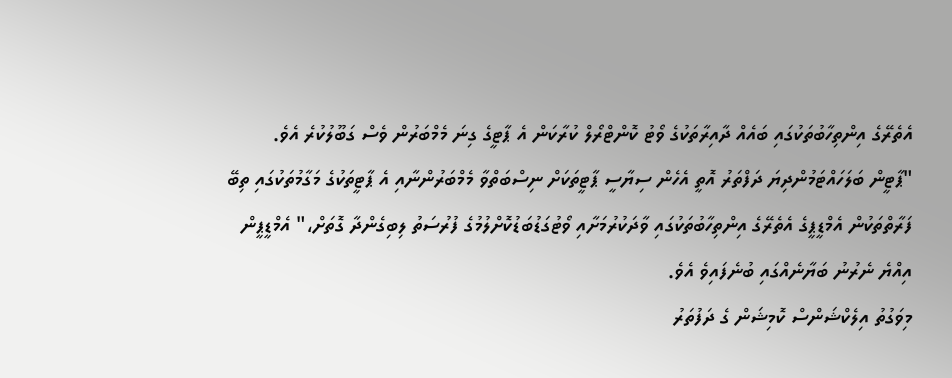އެތެރޭގެ އިންތިހާބުތަކުގައި ބައެއް ދާއިރާތަކުގެ ވޯޓު ކޮންޓްރޯލް ކުރާކަން އެ ޕާޓީގެ ގިނަ މެމްބަރުން ވެސް ގަބޫލުކުރެ އެވެ.
"ޕާޓީން ބަލަހައްޓަމުންދިޔަ ދަފްތަރު އޮތީ އެހެން ސިޔާސީ ޕާޓީތަކަށް ނިސްބަތްވާ މެމްބަރުންނާއި އެ ޕާޓީތަކުގެ މަގާމުތަކުގައި ތިބޭ ފަރާތްތަކުން އެމްޑީޕީގެ އެތެރޭގެ އިންތިހާބުތަކުގައި ވާދަކުރުމަށާއި ވޯޓުގަޑުބަޑުކޮށްލުމުގެ ފުރުސަތު ލިބިގެންދާ ގޮތަށް،" އެމްޑީޕީން އިއްޔެ ނެރުނު ބަޔާނެއްގައި ބުނެފައިވެ އެވެ.
މިވަގުތު އިލެކްޝަންސް ކޮމިޝަން ގެ ދަފުތަރު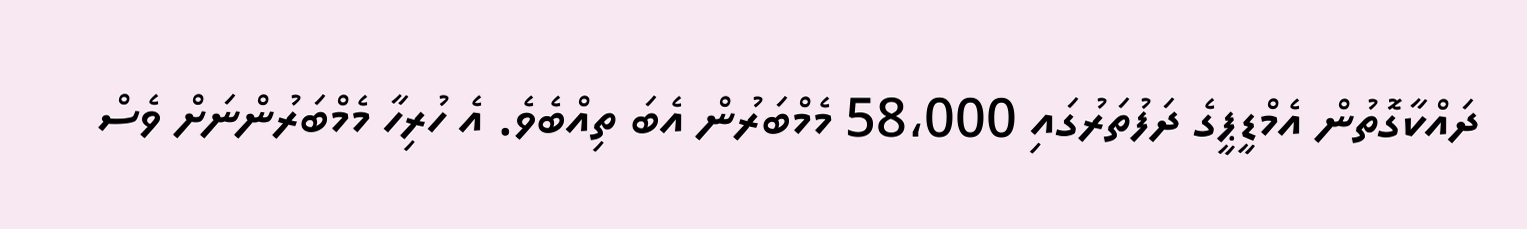ދައްކާގޮތުން އެމްޑީޕީގެ ދަފުތަރުގައި 58،000 މެމްބަރުން އެބަ ތިއްބެވެ. އެ ހުރިހާ މެމްބަރުންނަށް ވެސް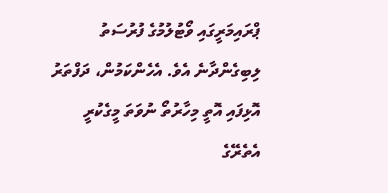ޕްރައިމަރީގައި ވޯޓުލުމުގެ ފުރުސަތު ލިބިގެންދާނެ އެވެ. އެހެންކަމުން، ދަފްތަރު އޮޅިފައި އޮތީ މިހާރުތޯ ނުވަތަ މީގެކުރީ އެތެރޭގެ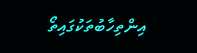އިންތިހާބުތަކުގައިތޯ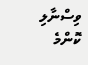ވިސްނާލި ކޮންމެ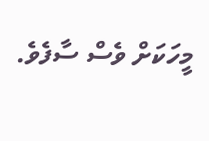މީހަކަށް ވެސް ސާފެވެ.